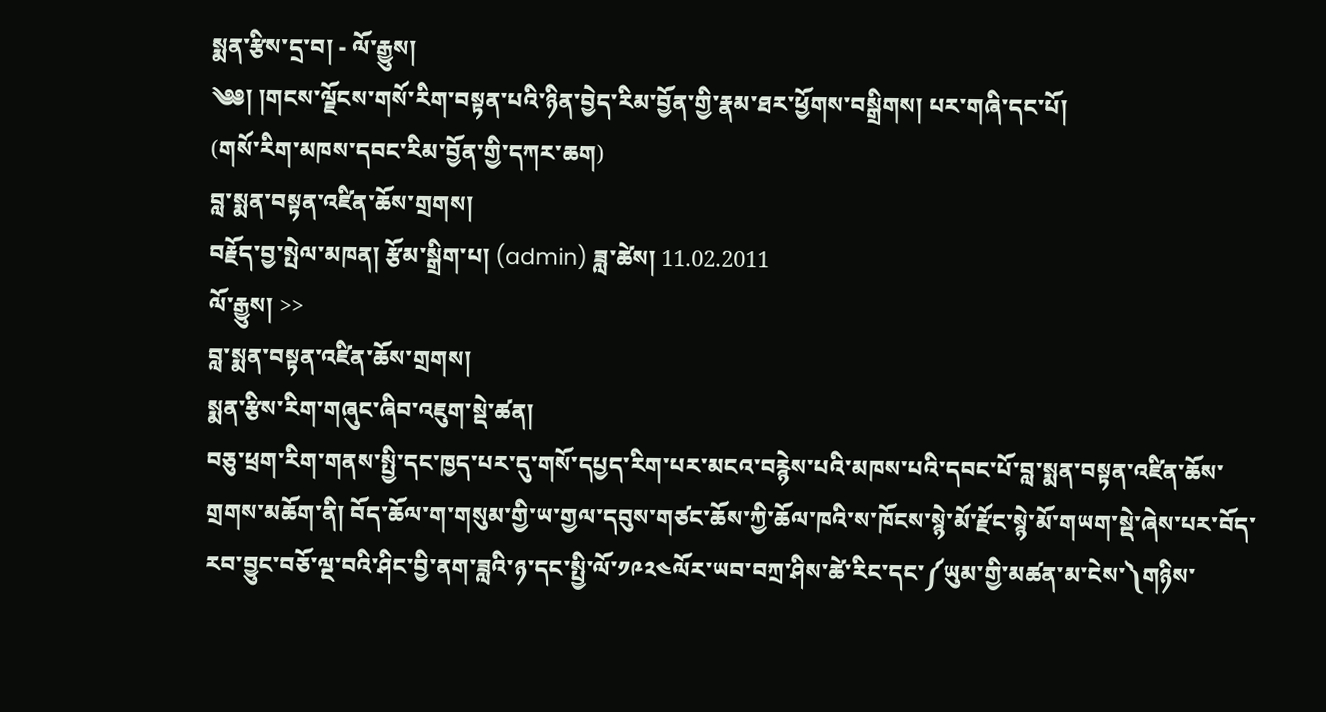སྨན་རྩིས་དྲ་བ། - ལོ་རྒྱུས།
༄༅། །གངས་ལྗོངས་གསོ་རིག་བསྟན་པའི་ཉིན་བྱེད་རིམ་བྱོན་གྱི་རྣམ་ཐར་ཕྱོགས་བསྒྲིགས། པར་གཞི་དང་པོ།
(གསོ་རིག་མཁས་དབང་རིམ་བྱོན་གྱི་དཀར་ཆག)
བླ་སྨན་བསྟན་འཛིན་ཆོས་གྲགས།
བརྗོད་བྱ་སྤེལ་མཁན། རྩོམ་སྒྲིག་པ། (admin) ཟླ་ཚེས། 11.02.2011
ལོ་རྒྱུས། >>
བླ་སྨན་བསྟན་འཛིན་ཆོས་གྲགས།
སྨན་རྩིས་རིག་གཞུང་ཞིབ་འཇུག་སྡེ་ཚན།
བཅུ་ཕྲག་རིག་གནས་སྤྱི་དང་ཁྱད་པར་དུ་གསོ་དཔྱད་རིག་པར་མངའ་བརྙེས་པའི་མཁས་པའི་དབང་པོ་བླ་སྨན་བསྟན་འཛིན་ཆོས་གྲགས་མཆོག་ནི། བོད་ཆོལ་ག་གསུམ་གྱི་ཡ་གྱལ་དབུས་གཙང་ཆོས་ཀྱི་ཆོལ་ཁའི་ས་ཁོངས་སྙེ་མོ་རྫོང་སྙེ་མོ་གཡག་སྡེ་ཞེས་པར་བོད་རབ་བྱུང་བཅོ་ལྔ་བའི་ཤིང་བྱི་ནག་ཟླའི་ཉ་དང་སྤྱི་ལོ་༡༩༢༤ལོར་ཡབ་བཀྲ་ཤིས་ཚེ་རིང་དང་༼ཡུམ་གྱི་མཚན་མ་ངེས་༽གཉིས་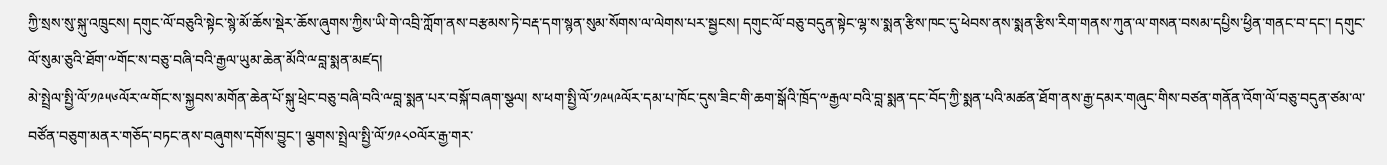ཀྱི་སྲས་སུ་སྐུ་འཁྲུངས། དགུང་ལོ་བཅུའི་སྟེང་སྙེ་མོ་ཆོས་སྡེར་ཆོས་ཞུགས་ཀྱིས་ཡི་གེ་འབྲི་ཀློག་ནས་བརྩམས་ཏེ་བརྡ་དག་སྙན་སུམ་སོགས་ལ་ལེགས་པར་སྦྱངས། དགུང་ལོ་བཅུ་བདུན་སྟེང་ལྷ་ས་སྨན་རྩིས་ཁང་དུ་ཕེབས་ནས་སྨན་རྩིས་རིག་གནས་ཀུན་ལ་གསན་བསམ་དཔྱིས་ཕྱིན་གནང་བ་དང་། དགུང་ལོ་སུམ་ཅུའི་ཐོག་༸གོང་ས་བཅུ་བཞི་བའི་རྒྱལ་ཡུམ་ཆེན་མོའི་ྋབླ་སྨན་མཛད།
མེ་སྤྲེལ་སྤྱི་ལོ་༡༩༥༦ལོར་ྋགོང་ས་སྐྱབས་མགོན་ཆེན་པོ་སྐུ་ཕྲེང་བཅུ་བཞི་བའི་ྋབླ་སྨན་པར་བསྐོ་བཞག་སྩལ། ས་ཕག་སྤྱི་ལོ་༡༩༥༩ལོར་དམ་པ་ཁོང་དུས་ཟིང་གི་ཆག་སྒོའི་ཁྲོད་༸རྒྱལ་བའི་བླ་སྨན་དང་བོད་ཀྱི་སྨན་པའི་མཚན་ཐོག་ནས་རྒྱ་དམར་གཞུང་གིས་བཙན་གནོན་འོག་ལོ་བཅུ་བདུན་ཙམ་ལ་བཙོན་བཅུག་མནར་གཅོད་བཏང་ནས་བཞུགས་དགོས་བྱུང་། ལྕགས་སྤྲེལ་སྤྱི་ལོ་༡༩༨༠ལོར་རྒྱ་གར་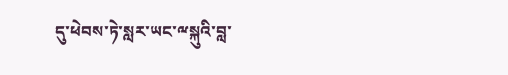དུ་ཕེབས་ཏེ་སླར་ཡང་ྋསྐུའི་བླ་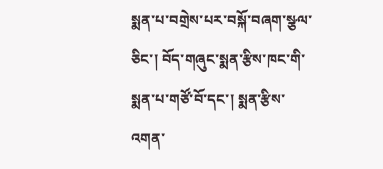སྨན་པ་བགྲེས་པར་བསྐོ་བཞག་སྩལ་ཅིང་། བོད་གཞུང་སྨན་རྩིས་ཁང་གི་སྨན་པ་གཙོ་བོ་དང་། སྨན་རྩིས་འགན་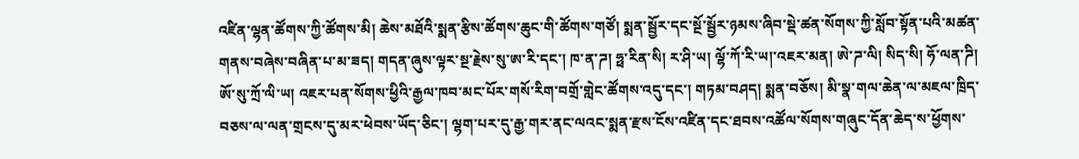འཛིན་ལྷན་ཚོགས་ཀྱི་ཚོགས་མི། ཆེས་མཐོའི་སྨན་རྩིས་ཚོགས་ཆུང་གི་ཚོགས་གཙོ། སྨན་སྦྱོར་དང་སྔོ་སྦྱོར་ཉམས་ཞིབ་སྡེ་ཚན་སོགས་ཀྱི་སློབ་སྟོན་པའི་མཚན་གནས་བཞེས་བཞིན་པ་མ་ཟད། གདན་ཞུས་ལྟར་སྔ་རྗེས་སུ་ཨ་རི་དང་། ཁ་ན་ཌ། ཧྥ་རིན་སི། ར་ཤི་ཡ། ལྷོ་ཀོ་རི་ཡ།་འཇར་མན། ཨེ་ཌ་ལི། སིད་སི། ཧོ་ལན་ཌི། ཨོ་སུ་ཀྲོ་ལི་ཡ། འཇར་པན་སོགས་ཕྱིའི་རྒྱལ་ཁབ་མང་པོར་གསོ་རིག་བགྲོ་གླེང་ཚོགས་འདུ་དང་། གཏམ་བཤད། སྨན་བཅོས། མི་སྣ་གལ་ཆེན་ལ་མཇལ་ཁྲིད་བཅས་ལ་ལན་གྲངས་དུ་མར་ཕེབས་ཡོད་ཅིང་། ལྷག་པར་དུ་རྒྱ་གར་ནང་ལའང་སྨན་རྫས་ངོས་འཛིན་དང་ཐབས་འཚོལ་སོགས་གཞུང་དོན་ཆེད་ས་ཕྱོགས་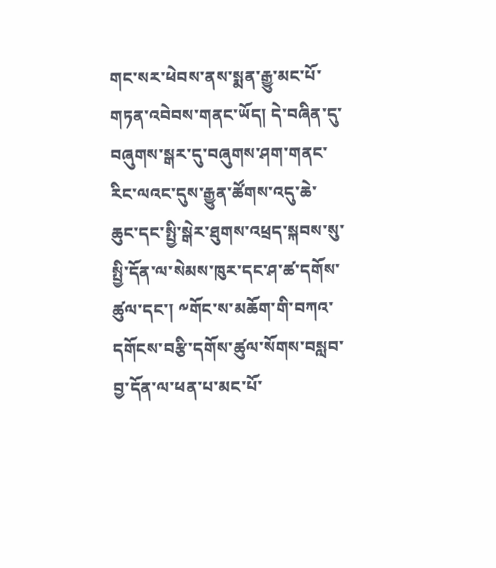གང་སར་ཕེབས་ནས་སྨན་རྒྱུ་མང་པོ་གཏན་འབེབས་གནང་ཡོད། དེ་བཞིན་དུ་བཞུགས་སྒར་དུ་བཞུགས་ཤག་གནང་རིང་ལའང་དུས་རྒྱུན་ཚོགས་འདུ་ཆེ་ཆུང་དང་སྤྱི་སྒེར་ཐུགས་འཕྲད་སྐབས་སུ་སྤྱི་དོན་ལ་སེམས་ཁུར་དང་ཤ་ཚ་དགོས་ཚུལ་དང་། ༸གོང་ས་མཆོག་གི་བཀའ་དགོངས་བརྩི་དགོས་ཚུལ་སོགས་བསླབ་བྱ་དོན་ལ་ཕན་པ་མང་པོ་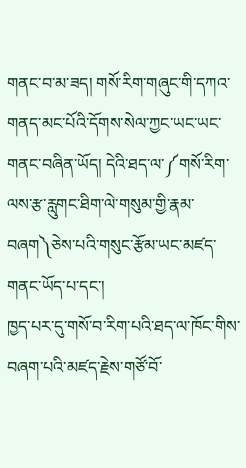གནང་བ་མ་ཟད། གསོ་རིག་གཞུང་གི་དཀའ་གནད་མང་པོའི་དོགས་སེལ་ཀྱང་ཡང་ཡང་གནང་བཞིན་ཡོད། དེའི་ཐད་ལ་༼གསོ་རིག་ལས་རྩ་རླུགང་ཐིག་ལེ་གསུམ་གྱི་རྣམ་བཞག༽ཅེས་པའི་གསུང་རྩོམ་ཡང་མཛད་གནང་ཡོད་པ་དང་།
ཁྱད་པར་དུ་གསོ་བ་རིག་པའི་ཐད་ལ་ཁོང་གིས་བཞག་པའི་མཛད་རྗེས་གཙོ་བོ་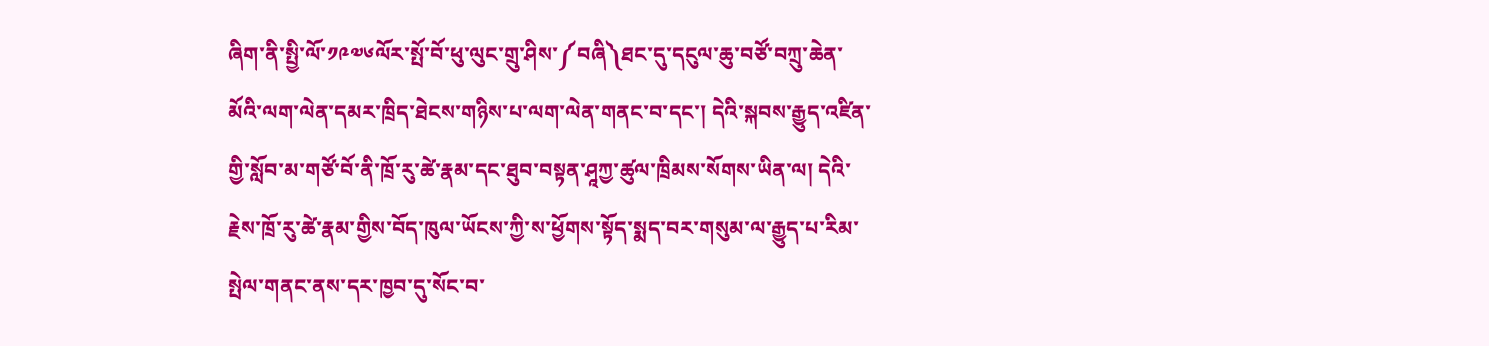ཞིག་ནི་སྤྱི་ལོ་༡༩༧༦ལོར་སྤོ་བོ་ཕུ་ལུང་གྲུ་ཤིས་༼བཞི༽ཐང་དུ་དངུལ་ཆུ་བཙོ་བཀྲུ་ཆེན་མོའི་ལག་ལེན་དམར་ཁྲིད་ཐེངས་གཉིས་པ་ལག་ལེན་གནང་བ་དང་། དེའི་སྐབས་རྒྱུད་འཛིན་གྱི་སློབ་མ་གཙོ་བོ་ནི་ཁྲོ་རུ་ཚེ་རྣམ་དང་ཐུབ་བསྟན་ཤཱཀྱ་ཚུལ་ཁྲིམས་སོགས་ཡིན་ལ། དེའི་རྗེས་ཁྲོ་རུ་ཚེ་རྣམ་གྱིས་བོད་ཁུལ་ཡོངས་ཀྱི་ས་ཕྱོགས་སྟོད་སྨད་བར་གསུམ་ལ་རྒྱུད་པ་རིམ་སྤེལ་གནང་ནས་དར་ཁྱབ་དུ་སོང་བ་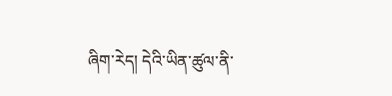ཞིག་རེད། དེའི་ཡིན་ཚུལ་ནི་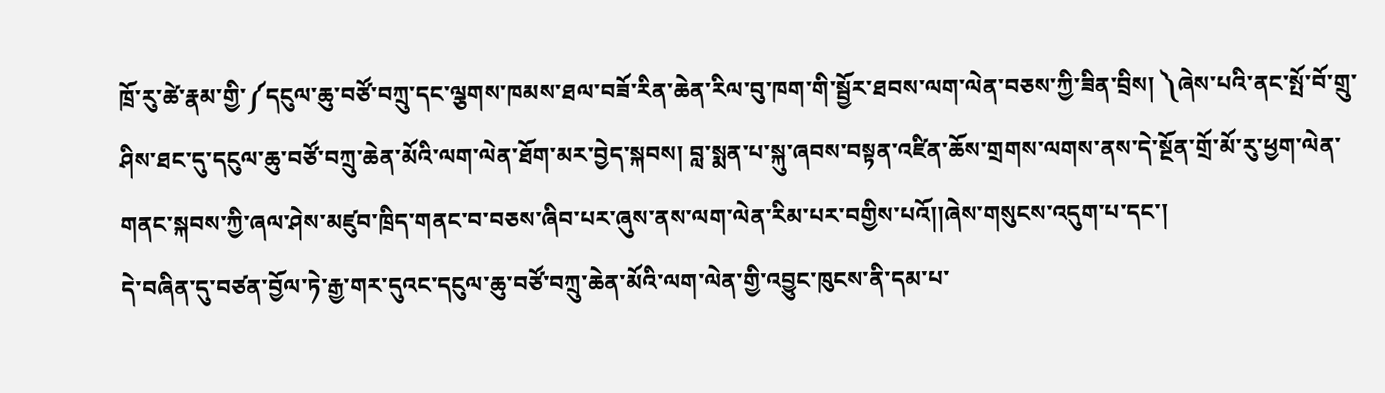ཁྲོ་རུ་ཚེ་རྣམ་གྱི་༼དངུལ་ཆུ་བཙོ་བཀྲུ་དང་ལྕགས་ཁམས་ཐལ་བཟོ་རིན་ཆེན་རིལ་བུ་ཁག་གི་སྦྱོར་ཐབས་ལག་ལེན་བཅས་ཀྱི་ཟིན་བྲིས། ༽ཞེས་པའི་ནང་སྤོ་བོ་གྲུ་ཤིས་ཐང་དུ་དངུལ་ཆུ་བཙོ་བཀྲུ་ཆེན་མོའི་ལག་ལེན་ཐོག་མར་བྱེད་སྐབས། བླ་སྨན་པ་སྐུ་ཞབས་བསྟན་འཛིན་ཆོས་གྲགས་ལགས་ནས་དེ་སྔོན་གྲོ་མོ་རུ་ཕྱག་ལེན་གནང་སྐབས་ཀྱི་ཞལ་ཤེས་མཛུབ་ཁྲིད་གནང་བ་བཅས་ཞིབ་པར་ཞུས་ནས་ལག་ལེན་རིམ་པར་བགྱིས་པའོ།།ཞེས་གསུངས་འདུག་པ་དང་།
དེ་བཞིན་དུ་བཙན་བྱོལ་ཏེ་རྒྱ་གར་དུའང་དངུལ་ཆུ་བཙོ་བཀྲུ་ཆེན་མོའི་ལག་ལེན་གྱི་འབྱུང་ཁུངས་ནི་དམ་པ་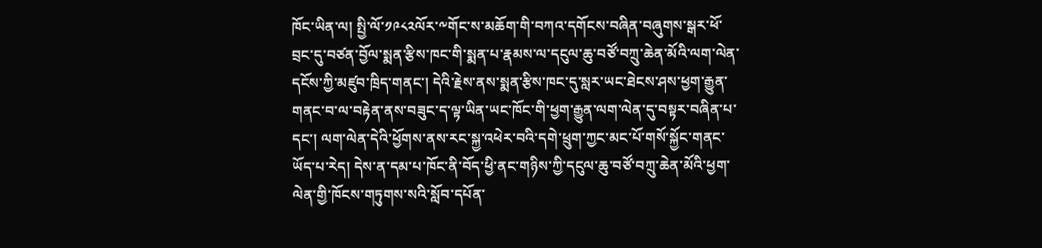ཁོང་ཡིན་ལ། སྤྱི་ལོ་༡༩༨༢ལོར་༸གོང་ས་མཆོག་གི་བཀའ་དགོངས་བཞིན་བཞུགས་སྒར་ཕོ་བྲང་དུ་བཙན་བྱོལ་སྨན་རྩིས་ཁང་གི་སྨན་པ་རྣམས་ལ་དངུལ་ཆུ་བཙོ་བཀྲུ་ཆེན་མོའི་ལག་ལེན་དངོས་ཀྱི་མཛུབ་ཁྲིད་གནང་། དེའི་རྗེས་ནས་སྨན་རྩིས་ཁང་དུ་སླར་ཡང་ཐེངས་ཤས་ཕྱག་རྒྱུན་གནང་བ་ལ་བརྟེན་ནས་བཟུང་ད་ལྟ་ཡིན་ཡང་ཁོང་གི་ཕྱག་རྒྱུན་ལག་ལེན་དུ་བསྟར་བཞིན་པ་དང་། ལག་ལེན་དེའི་ཕྱོགས་ནས་རང་སྐྱ་འཕེར་བའི་དགེ་ཕྲུག་ཀྱང་མང་པོ་གསོ་སྐྱོང་གནང་ཡོད་པ་རེད། དེས་ན་དམ་པ་ཁོང་ནི་བོད་ཕྱི་ནང་གཉིས་ཀྱི་དངུལ་ཆུ་བཙོ་བཀྲུ་ཆེན་མོའི་ཕྱག་ལེན་གྱི་ཁོངས་གཏུགས་སའི་སློབ་དཔོན་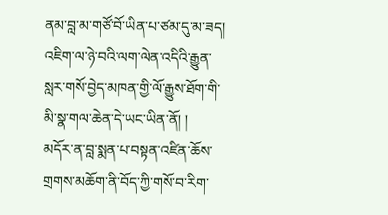ནམ་བླ་མ་གཙོ་བོ་ཡིན་པ་ཙམ་དུ་མ་ཟད། འཇིག་ལ་ཉེ་བའི་ལག་ལེན་འདིའི་རྒྱུན་སླར་གསོ་བྱེད་མཁན་གྱི་ལོ་རྒྱུས་ཐོག་གི་མི་སྣ་གལ་ཆེན་དེ་ཡང་ཡིན་ནོ། །
མདོར་ན་བླ་སྨན་པ་བསྟན་འཛིན་ཆོས་གྲགས་མཆོག་ནི་བོད་ཀྱི་གསོ་བ་རིག་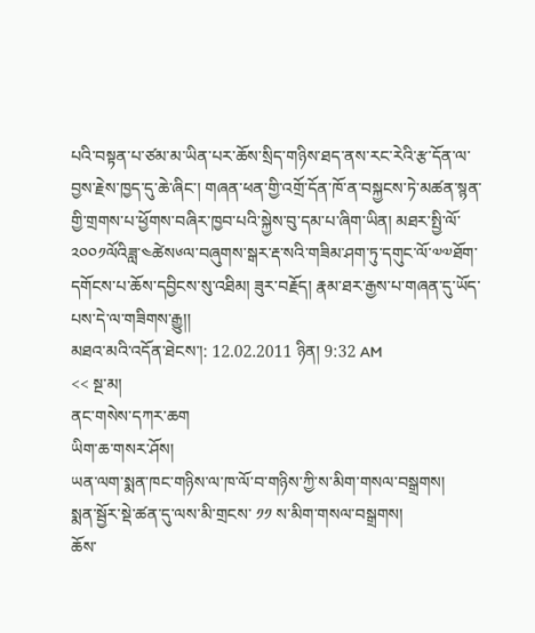པའི་བསྟན་པ་ཙམ་མ་ཡིན་པར་ཆོས་སྲིད་གཉིས་ཐད་ནས་རང་རེའི་རྩ་དོན་ལ་བྱས་རྗེས་ཁྱད་དུ་ཆེ་ཞིང་། གཞན་ཕན་གྱི་འགྲོ་དོན་ཁོ་ན་བསྐྱངས་ཏེ་མཚན་སྙན་གྱི་གྲགས་པ་ཕྱོགས་བཞིར་ཁྱབ་པའི་སྐྱེས་བུ་དམ་པ་ཞིག་ཡིན། མཐར་སྤྱི་ལོ་༢༠༠༡ལོའིཟླ་༤ཚེས༦ལ་བཞུགས་སྒར་རྡ་སའི་གཟིམ་ཤག་ཏུ་དགུང་ལོ་༧༧ཐོག་དགོངས་པ་ཆོས་དབྱིངས་སུ་འཐིམ། ཟུར་བརྗོད། རྣམ་ཐར་རྒྱས་པ་གཞན་དུ་ཡོད་པས་དེ་ལ་གཟིགས་རྒྱུ།།
མཐའ་མའི་འདོན་ཐེངས་།: 12.02.2011 ཉིན། 9:32 AM
<< སྔ་མ།
ནང་གསེས་དཀར་ཆག
ཡིག་ཆ་གསར་ཤོས།
ཡན་ལག་སྨན་ཁང་གཉིས་ལ་ཁ་ལོ་བ་གཉིས་ཀྱི་ས་མིག་གསལ་བསྒྲགས།
སྨན་སྦྱོར་སྡེ་ཚན་དུ་ལས་མི་གྲངས་ ༡༡ ས་མིག་གསལ་བསྒྲགས།
ཆོས་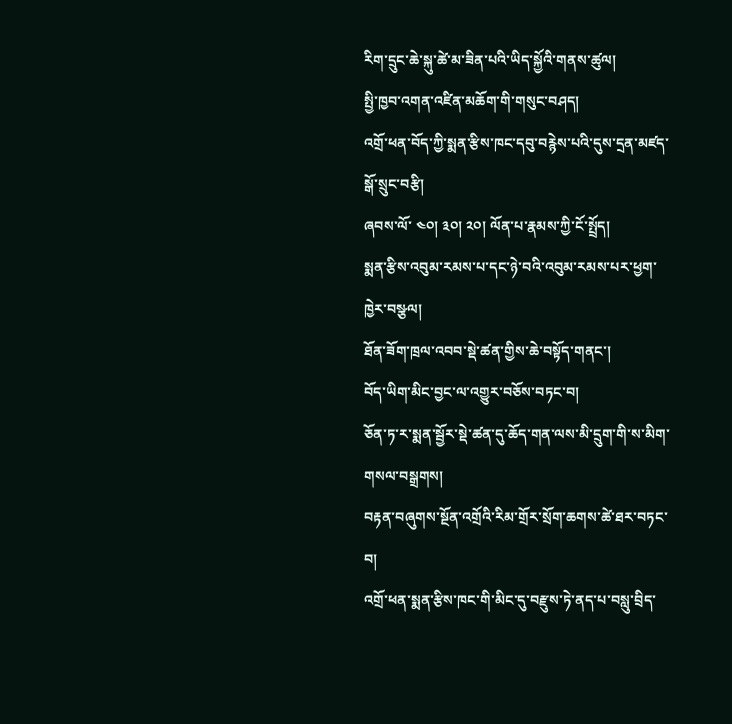རིག་དྲུང་ཆེ་སྐུ་ཚེ་མ་ཟིན་པའི་ཡིད་སྐྱོའི་གནས་ཚུལ།
སྤྱི་ཁྱབ་འགན་འཛིན་མཆོག་གི་གསུང་བཤད།
འགྲོ་ཕན་བོད་ཀྱི་སྨན་རྩིས་ཁང་དབུ་བརྙེས་པའི་དུས་དྲན་མཛད་སྒོ་སྲུང་བརྩི།
ཞབས་ལོ་ ༤༠། ༣༠། ༢༠། ལོན་པ་རྣམས་ཀྱི་ངོ་སྤྲོད།
སྨན་རྩིས་འབུམ་རམས་པ་དང་ཉེ་བའི་འབུམ་རམས་པར་ཕྱག་ཁྱེར་བསྩལ།
ཐོན་ཟོག་ཁྲལ་འབབ་སྡེ་ཚན་གྱིས་ཆེ་བསྟོད་གནང་།
བོད་ཡིག་མིང་བྱང་ལ་འགྱུར་བཅོས་བཏང་བ།
ཅོན་ཏ་ར་སྨན་སྦྱོར་སྡེ་ཚན་དུ་ཆོད་གན་ལས་མི་དྲུག་གི་ས་མིག་གསལ་བསྒྲགས།
བརྟན་བཞུགས་སྔོན་འགྲོའི་རིམ་གྲོར་སྲོག་ཆགས་ཚེ་ཐར་བཏང་བ།
འགྲོ་ཕན་སྨན་རྩིས་ཁང་གི་མིང་དུ་བརྫུས་ཏེ་ནད་པ་བསླུ་བྲིད་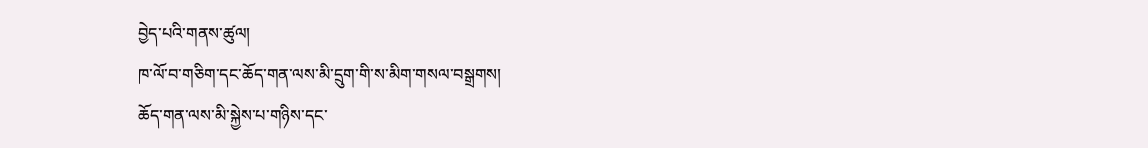བྱེད་པའི་གནས་ཚུལ།
ཁ་ལོ་བ་གཅིག་དང་ཆོད་གན་ལས་མི་དྲུག་གི་ས་མིག་གསལ་བསྒྲགས།
ཆོད་གན་ལས་མི་སྐྱེས་པ་གཉིས་དང་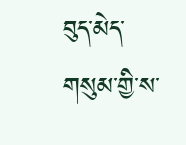བུད་མེད་གསུམ་གྱི་ས་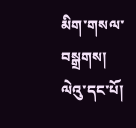མིག་གསལ་བསྒྲགས།
ལེའུ་དང་པོ།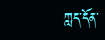ཀླད་དོན་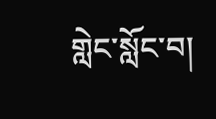གླེང་སློང་བ།